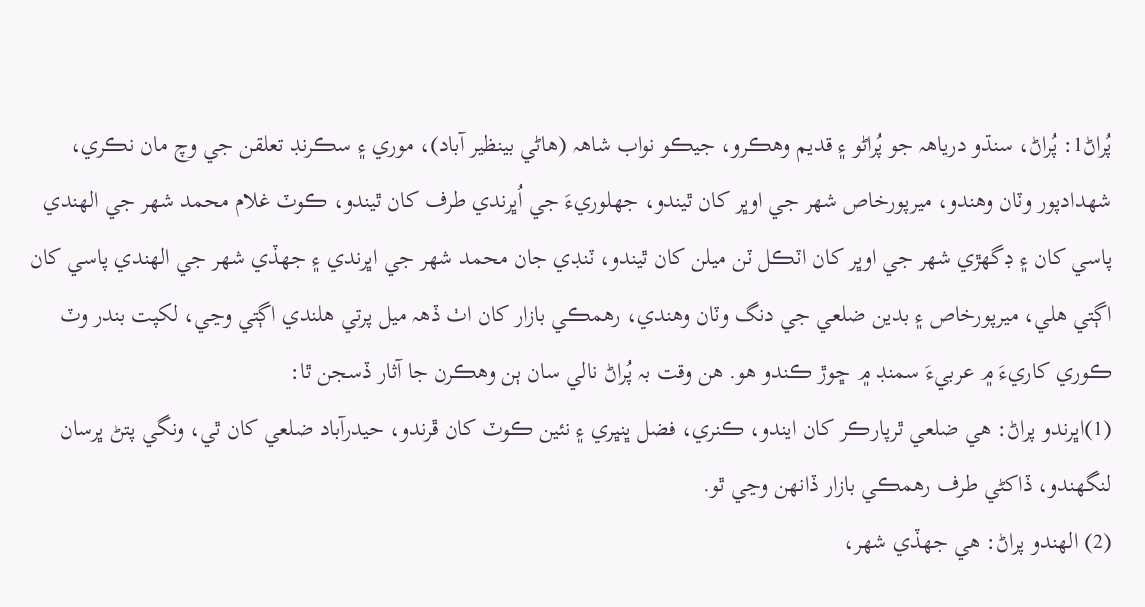پُراڻ1: پُراڻ، سنڌو درياھہ جو پُراڻو ۽ قديم وهڪرو، جيڪو نواب شاھہ (هاڻي بينظير آباد)، موري ۽ سڪرنڊ تعلقن جي وچ مان نڪري، شھدادپور وٽان وهندو، ميرپورخاص شھر جي اوڀر کان ٿيندو، جهلوريءَ جي اُڀرندي طرف کان ٿيندو، ڪوٽ غلام محمد شھر جي الهندي پاسي کان ۽ ڊگهڙي شھر جي اوڀر کان اٽڪل ٽن ميلن کان ٿيندو، ٽنڊي جان محمد شھر جي اڀرندي ۽ جهڏي شھر جي الهندي پاسي کان اڳتي هلي، ميرپورخاص ۽ بدين ضلعي جي دنگ وٽان وهندي، رهمڪي بازار کان اٺ ڏھہ ميل پرتي هلندي اڳتي وڃي، لکپت بندر وٽ ڪوري کاريءَ ۾ عربيءَ سمنڊ ۾ ڇوڙ ڪندو هو. هن وقت بہ پُراڻ نالي سان ٻن وهڪرن جا آثار ڏسجن ٿا:
(1)اڀرندو پراڻ: هي ضلعي ٿرپارڪر کان ايندو، ڪنري، فضل ڀنڀري ۽ نئين ڪوٽ کان ڦرندو، حيدرآباد ضلعي کان ٿي، ونگي پتڻ ڀرسان لنگهندو، ڏاکڻي طرف رهمڪي بازار ڏانهن وڃي ٿو.
(2) الھندو پراڻ: هي جهڏي شهر،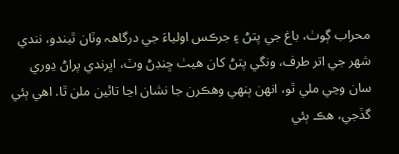محراب ڳوٺ، باغ جي پتڻ ۽ جرڪس اولياءَ جي درگاھہ وٽان ٿيندو، نندي شھر جي اتر طرف، ونگي پتڻ کان هيٺ ڇنڊڻ وٽ، اڀرندي پراڻ ڍوري سان وڃي ملي ٿو، انهن ٻنهي وهڪرن جا نشان اڃا تائين ملن ٿا. اهي ٻئي گڏجي، هڪ ٻئي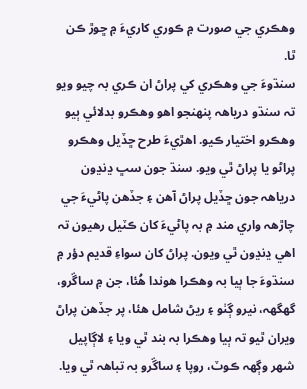وهڪري جي صورت ۾ ڪوري کاريءَ ۾ ڇوڙ ڪن ٿا.
سنڌوءَ جي وهڪري کي پراڻ ان ڪري بہ چيو ويو تہ سنڌو درياھہ پنهنجو اهو وهڪرو بدلائي ٻيو وهڪرو اختيار ڪيو. اهڙيءَ طرح ڇڏيل وهڪرو پراڻو يا پراڻ ٿي ويو. سنڌ جون سڀ ڍنڍون درياھہ جون ڇڏيل پراڻ آهن ۽ جڏهن پاڻيءَ جي چاڙھہ واري مند ۾ بہ پاڻيءَ کان ڪٽيل رهيون تہ اهي ڍنڍون ٿي ويون. پراڻ کان سواءِ قديم دؤر ۾ سنڌوءَ جا ٻيا بہ وهڪرا هوندا هُئا، جن ۾ ساڱرو، گهگهہ، نيرو ڳٺو ۽ ريڻ شامل هئا، پر جڏهن پراڻ ويران ٿيو تہ ٻيا وهڪرا بہ بند ٿي ويا ۽ لاڳاپيل شھر وڳھہ ڪوٽ، روپا ۽ ساڱرو بہ تباھہ ٿي ويا.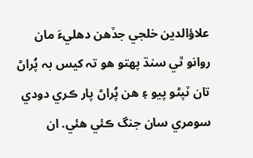علاؤالدين خلجي جڏهن دهليءَ مان روانو ٿي سنڌ پهتو هو تہ کيس بہ پُراڻ تان ٽپڻو پيو ۽ هن پُراڻ پار ڪري دودي سومري سان جنگ ڪئي هئي. ان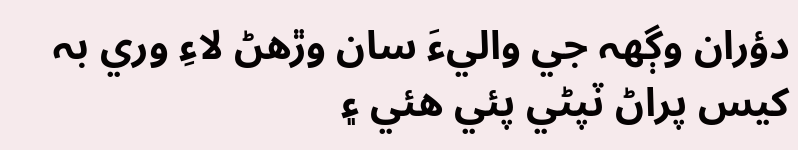دؤران وڳھہ جي واليءَ سان وڙهڻ لاءِ وري بہ کيس پراڻ ٽپڻي پئي هئي ۽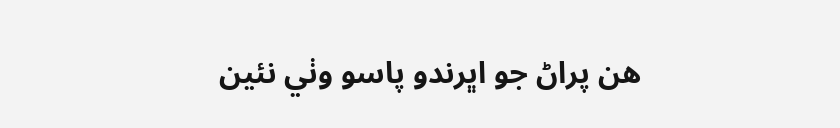هن پراڻ جو اڀرندو پاسو وٺي نئين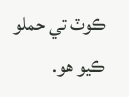ڪوٽ تي حملو ڪيو هو.